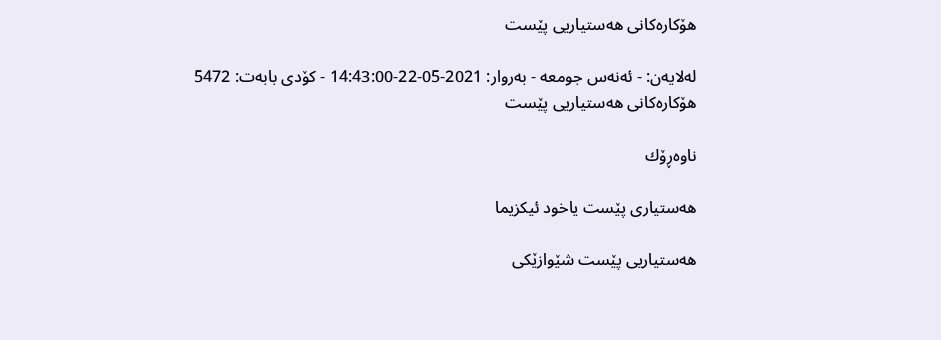هۆکارەکانی هەستیاریی پێست

له‌لایه‌ن: - ئەنەس جومعە - به‌روار: 2021-05-22-14:43:00 - کۆدی بابەت: 5472
هۆکارەکانی هەستیاریی پێست

ناوه‌ڕۆك

هەستیاری پێست یاخود ئیکزیما

هەستیاریی پێست شێوازێکی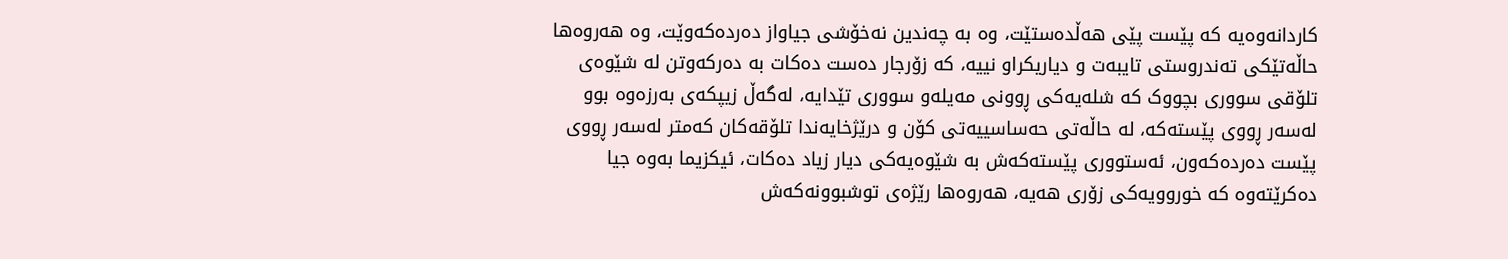کاردانەوەیە کە پێست پێی هەڵدەستێت، وە بە چەندین نەخۆشی جیاواز دەردەکەوێت، وە هەروەها حاڵەتێکی تەندروستی تایبەت و دیاریکراو نییە، کە زۆرجار دەست دەکات بە دەرکەوتن لە شێوەی تلۆقی سووری بچووک کە شلەیەکی ڕوونی مەیلەو سووری تێدایە، لەگەڵ زیپکەی بەرزەوە بوو لەسەر ڕووی پێستەکە، لە حاڵەتی حەساسییەتی کۆن و درێژخایەندا تلۆقەکان کەمتر لەسەر ڕووی پێست دەردەکەون، ئەستووری پێستەکەش بە شێوەیەکی دیار زیاد دەکات، ئیکزیما بەوە جیا دەکرێتەوە کە خوروویەکی زۆری هەیە، هەروەها رێژەی توشبوونەکەش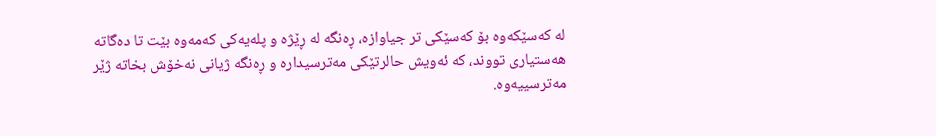لە کەسێکەوە بۆ کەسێکی تر جیاوازە، ڕەنگە لە ڕێژە و پلەیەکی کەمەوە بێت تا دەگاتە هەستیاری تووند، کە ئەویش حالرتێکی مەترسیدارە و ڕەنگە ژیانی نەخۆش بخاتە ژێر مەترسییەوە.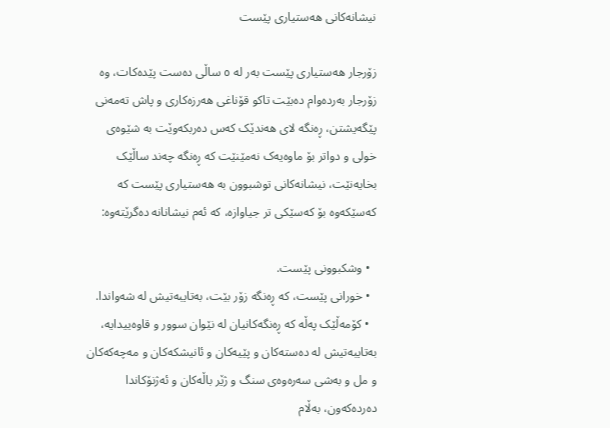نیشانەکانی هەستیاری پێست

زۆرجار هەستیاری پێست بەر لە ٥ ساڵی دەست پێدەکات، وە زۆرجار بەردەوام دەبێت تاکو قۆناغی هەرزەکاری و پاش تەمەنی پێگەیشتن، ڕەنگە لای هەندێک کەس دەربکەوێت بە شێوەی خولی و دواتر بۆ ماوەیەک نەمێنێت کە ڕەنگە چەند ساڵێک بخایەنێت، نیشانەکانی توشبوون بە هەستیاری پێست کە کەسێکەوە بۆ کەسێکی تر جیاوازە، کە ئەم نیشانانە دەگرێتەوە:

  • وشکبوونی پێست.
  • خورانی پێست، کە ڕەنگە زۆر بێت، بەتایبەتیش لە شەواندا.
  • کۆمەڵێک پەڵە کە ڕەنگەکانیان لە نێوان سوور و قاوەییدایە، بەتایبەتیش لە دەستەکان و پێیەکان و ئانیشکەکان و مەچەکەکان و مل و بەشی سەرەوەی سنگ و ژێر باڵەکان و ئەژنۆکاندا دەردەکەون، بەڵام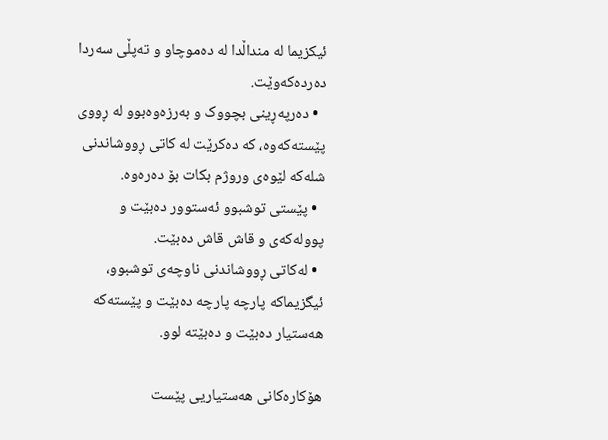ئیکزیما لە منداڵدا لە دەموچاو و تەپڵی سەردا دەردەکەوێت.
  • دەرپەڕینی بچووک و بەرزەوەبوو لە ڕووی پێستەکەوە، کە دەکرێت لە کاتی ڕووشاندنی شلەکە لێوەی وروژم بکات بۆ دەرەوە.
  • پێستی توشبوو ئەستوور دەبێت و پوولەکەی و قاش قاش دەبێت.
  • لەکاتی ڕووشاندنی ناوچەی توشبوو، ئیگزیماکە پارچە پارچە دەبێت و پێستەکە هەستیار دەبێت و دەبێتە لوو.

هۆکارەکانی هەستیاریی پێست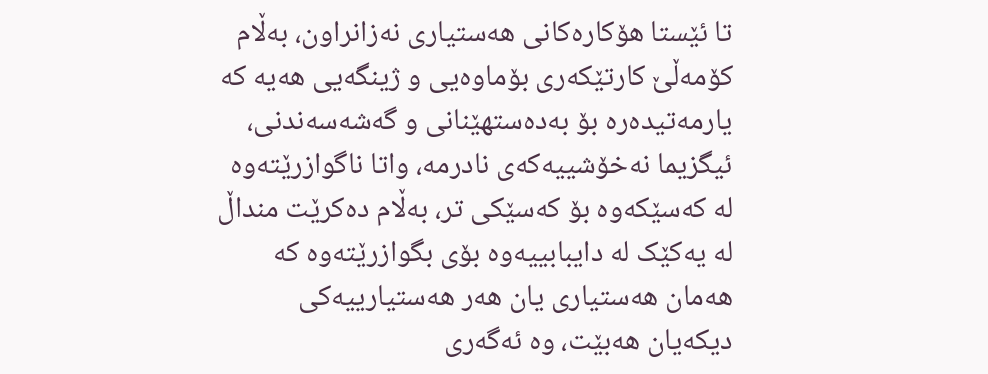تا ئێستا هۆکارەکانی هەستیاری نەزانراون، بەڵام کۆمەڵێ کارتێکەری بۆماوەیی و ژینگەیی هەیە کە یارمەتیدەرە بۆ بەدەستهێنانی و گەشەسەندنی، ئیگزیما نەخۆشییەکەی نادرمە، واتا ناگوازرێتەوە لە کەسێکەوە بۆ کەسێکی تر، بەڵام دەکرێت منداڵ لە یەکێک لە دایبابییەوە بۆی بگوازرێتەوە کە هەمان هەستیاری یان هەر هەستیارییەکی دیکەیان هەبێت، وە ئەگەری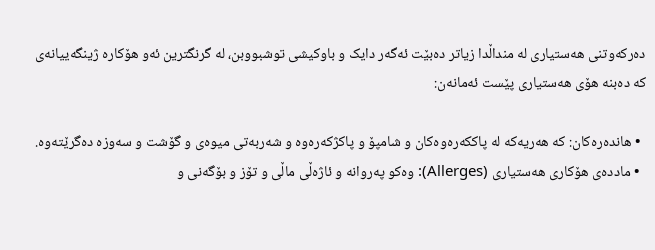دەرکەوتنی هەستیاری لە منداڵدا زیاتر دەبێت ئەگەر دایک و باوکیشی توشبووبن، لە گرنگترین ئەو هۆکارە ژینگەییانەی کە دەبنە هۆی هەستیاری پێست ئەمانەن:

  • هاندەرەکان: کە هەریەکە لە پاککەرەوەکان و شامپۆ و پاکژکەرەوە و شەربەتی میوەی و گۆشت و سەوزە دەگرێتەوە.
  • ماددەی هۆکاری هەستیاری (Allerges): وەکو پەروانە و ئاژەڵی ماڵی و تۆز و بۆگەنی و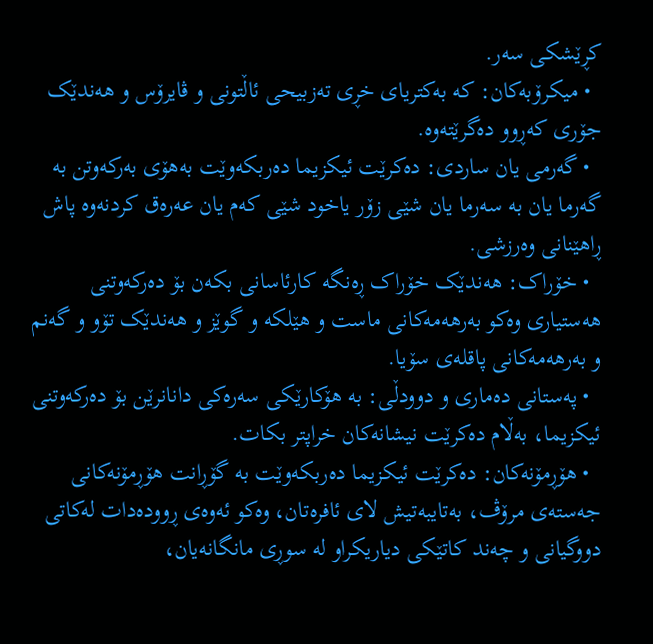کڕێشکی سەر.
  • میکرۆبەکان: کە بەکتریای خڕی تەزبیحی ئاڵتونی و ڤایرۆس و هەندێک جۆری کەڕوو دەگرێتەوە.
  • گەرمی یان ساردی: دەکرێت ئیکزیما دەربکەوێت بەهۆی بەرکەوتن بە گەرما یان بە سەرما یان شێی زۆر یاخود شێی کەم یان عەرەق کردنەوە پاش ڕاهێنانی وەرزشی.
  • خۆراک: هەندێک خۆراک ڕەنگە کارئاسانی بکەن بۆ دەرکەوتنی هەستیاری وەکو بەرهەمەکانی ماست و هێلکە و گوێز و هەندێک تۆو و گەنم و بەرهەمەکانی پاقلەی سۆیا.
  • پەستانی دەماری و دوودڵی: بە هۆکارێکی سەرەکی دانانرێن بۆ دەرکەوتنی ئیکزیما، بەڵام دەکرێت نیشانەکان خراپتر بکات.
  • هۆڕمۆنەکان: دەکرێت ئیکزیما دەربکەوێت بە گۆڕانت هۆڕمۆنەکانی جەستەی مرۆڤ، بەتایبەتیش لای ئافرەتان، وەکو ئەوەی ڕوودەدات لەکاتی دووگیانی و چەند کاتێکی دیاریکراو لە سوڕی مانگانەیان،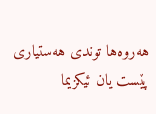هەروەها توندی هەستیاری پێست یان ئیکزیما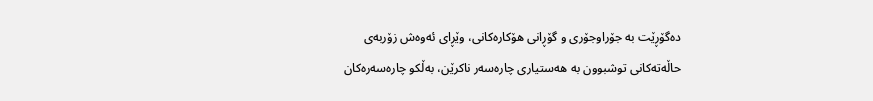دەگۆڕێت بە جۆراوجۆری و گۆڕانی هۆکارەکانی، وێڕای ئەوەش زۆربەی حاڵەتەکانی توشبوون بە هەستیاری چارەسەر ناکرێن، بەڵکو چارەسەرەکان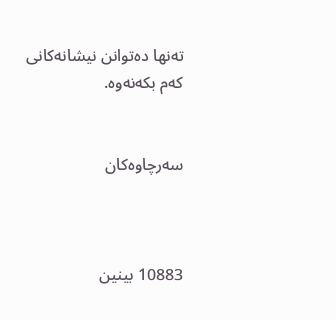تەنها دەتوانن نیشانەکانی کەم بکەنەوە.


سەرچاوەکان



10883 بینین